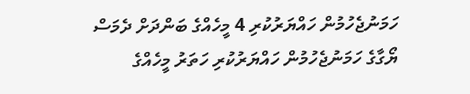ހަމަނުޖެހުމުން ހައްޔަރުކުރި 4 މީހެއްގެ ބަންދަށް ދެމަސް
ޔޯގާގެ ހަމަނުޖެހުމުން ހައްޔަރުކުރި ހަތަރު މީހެއްގެ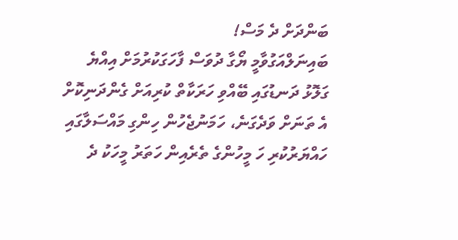ބަންދަށް ދެ މަސް!
ބައިނަލްއަގުވާމީ ޔޯގާ ދުވަސް ފާހަގަކުރުމަށް އިއްޔެ ގަލޮޅު ދަނޑުގައި ބޭއްވި ހަރަކާތް ކުރިއަށް ގެންދަނިކޮށް އެ ތަނަށް ވަދެގަނެ، ހަމަނުޖެހުން ހިންގި މައްސަލާގައި ހައްޔަރުކުރި ހަ މީހުންގެ ތެރެއިން ހަތަރު މީހަކު ދެ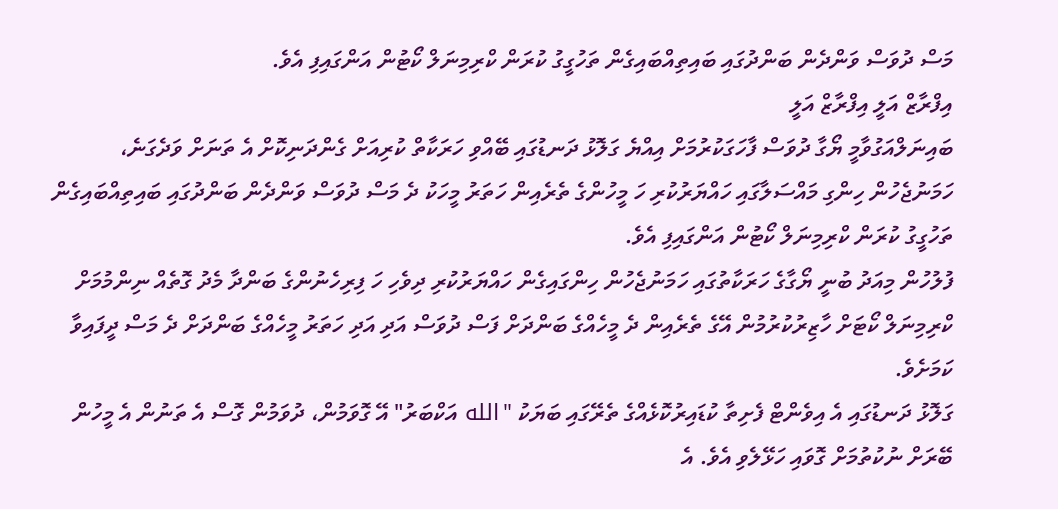މަސް ދުވަސް ވަންދެން ބަންދުގައި ބައިތިއްބައިގެން ތަހުގީގު ކުރަން ކްރިމިނަލް ކޯޓުން އަންގައިފި އެވެ.
އިފްރާޒް އަލީ އިފްރާޒް އަލީ
ބައިނަލްއަގުވާމީ ޔޯގާ ދުވަސް ފާހަގަކުރުމަށް އިއްޔެ ގަލޮޅު ދަނޑުގައި ބޭއްވި ހަރަކާތް ކުރިއަށް ގެންދަނިކޮށް އެ ތަނަށް ވަދެގަނެ، ހަމަނުޖެހުން ހިންގި މައްސަލާގައި ހައްޔަރުކުރި ހަ މީހުންގެ ތެރެއިން ހަތަރު މީހަކު ދެ މަސް ދުވަސް ވަންދެން ބަންދުގައި ބައިތިއްބައިގެން ތަހުގީގު ކުރަން ކްރިމިނަލް ކޯޓުން އަންގައިފި އެވެ.
ފުލުހުން މިއަދު ބުނީ ޔޯގާގެ ހަރަކާތުގައި ހަމަނުޖެހުން ހިންގައިގެން ހައްޔަރުކުރި ދިވެހި ހަ ފިރިހެނުންގެ ބަންދާ މެދު ގޮތެއް ނިންމުމަށް ކްރިމިނަލް ކޯޓަށް ހާޒިރުކުރުމުން އޭގެ ތެރެއިން ދެ މީހެއްގެ ބަންދަށް ފަސް ދުވަސް އަދި އަދި ހަތަރު މީހެއްގެ ބަންދަށް ދެ މަސް ދީފައިވާ ކަމަށެވެ.
ގަލޮޅު ދަނޑުގައި އެ އިވެންޓް ފެށިތާ ކުޑައިރުކޮޅެއްގެ ތެރޭގައި ބަޔަކު "الله އަކްބަރު" އޭ ގޮވަމުން، ދުވަމުން ގޮސް އެ ތަނުން އެ މީހުން ބޭރަށް ނުކުތުމަށް ގޮވައި ހަޅޭލެވި އެވެ. އެ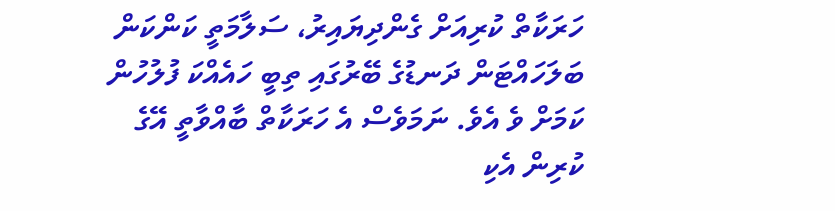ހަރަކާތް ކުރިއަށް ގެންދިޔައިރު، ސަލާމަތީ ކަންކަން ބަލަހައްޓަން ދަނޑުގެ ބޭރުގައި ތިބީ ހައެއްކަ ފުލުހުން ކަމަށް ވެ އެވެ. ނަމަވެސް އެ ހަރަކާތް ބާއްވާތީ އޭގެ ކުރިން އެކި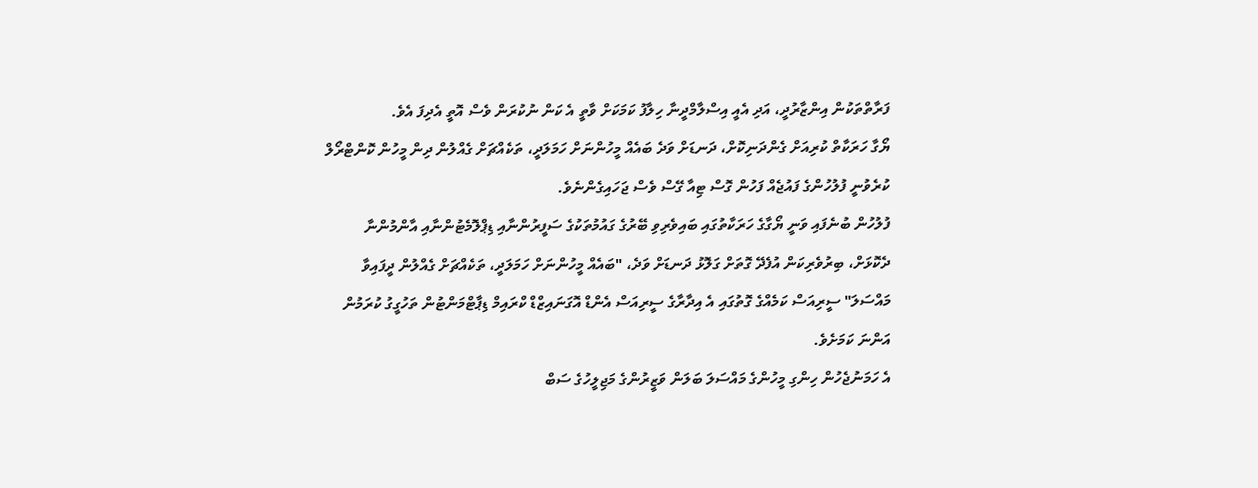ފަރާތްތަކުން އިންޒާރުދީ، އަދި އެއީ އިސްލާމްދީނާ ހިލާފު ކަމަކަށް ވާތީ އެ ކަން ނުކުރަން ވެސް އޮތީ އެދިފަ އެވެ.
ޔޯގާ ހަރަކާތް ކުރިއަށް ގެންދަނިކޮށް، ދަނޑަށް ވަދެ ބައެއް މީހުންނަށް ހަމަލަދީ، ތަކެއްޗަށް ގެއްލުން ދިން މީހުން ކޮންޓްރޯލް ކުރެވުނީ ފުލުހުންގެ ފައުޖެއް ފަހުން ގޮސް ޓިއާ ގޭސް ވެސް ޖަހައިގެންނެވެ.
ފުލުހުން ބުނެފައި ވަނީ ޔޯގާގެ ހަރަކާތުގައި ބައިވެރިވި ބޭރުގެ ގައުމުތަކުގެ ސަފީރުންނާއި ޑިޕްލޮމެޓުންނާއި އާންމުންނާ ދެކޮޅަށް، ބިރުވެރިކަން އުފެދޭ ގޮތަށް ގަލޮޅު ދަނޑަށް ވަދެ، "ބައެއް މީހުންނަށް ހަމަލަދީ، ތަކެއްޗަށް ގެއްލުން ދީފައިވާ މައްސަލަ" ސީރިއަސް ކަމެއްގެ ގޮތުގައި އެ އިދާރާގެ ސީރިއަސް އެންޑް އޮގަނައިޒްޑް ކްރައިމް ޑިޕާޓްމަންޓުން ތަހުގީގު ކުރަމުން އަންނަ ކަމަށެވެ.
އެ ހަމަނުޖެހުން ހިންގި މީހުންގެ މައްސަލަ ބަލަން ވަޒީރުންގެ މަޖިލީހުގެ ސަބް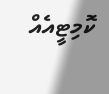ކޮމިޓީއެއް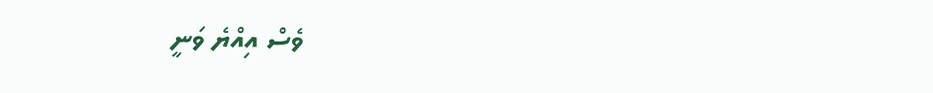ވެސް އިއްޔެ ވަނީ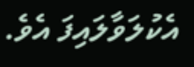އެކުލަވާލައިފަ އެވެ.